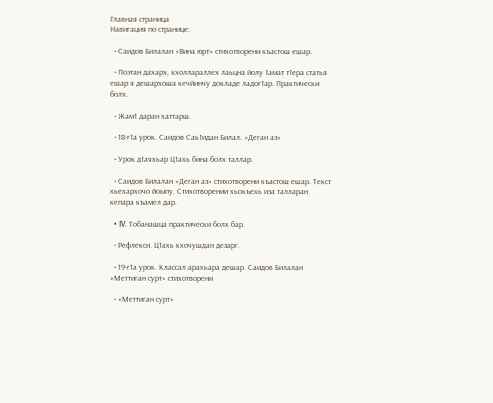Главная страница
Навигация по странице:

  • Саидов Билалан «Вина юрт» стихотворени къастош ешар.

  • Поэтан дахарх, кхоллараллех лаьцна йолу 1амат т1ера статья ешар я дешархоша кечйинчу докладе ладог1ар. Практически болх.

  • Жам1 даран хаттарш.

  • 18-г1а урок. Саидов Саь1идан Билал. «Деган аз»

  • Урок д1аяхьар Ц1ахь бина болх таллар.

  • Саидов Билалан «Деган аз» стихотворени къастош ешар. Текст хьехархочо йоыпу. Стихотворении хьокъехь иза талларан кепара къамел дар.

  • IV. Тобанашца практически болх бар.

  • Рефлекси. Ц1ахь кхочушдан дезарг.

  • 19-г1а урок. Классал арахьара дешар. Саидов Билалан «Меттиган сурт» стихотворени

  • «Меттиган сурт»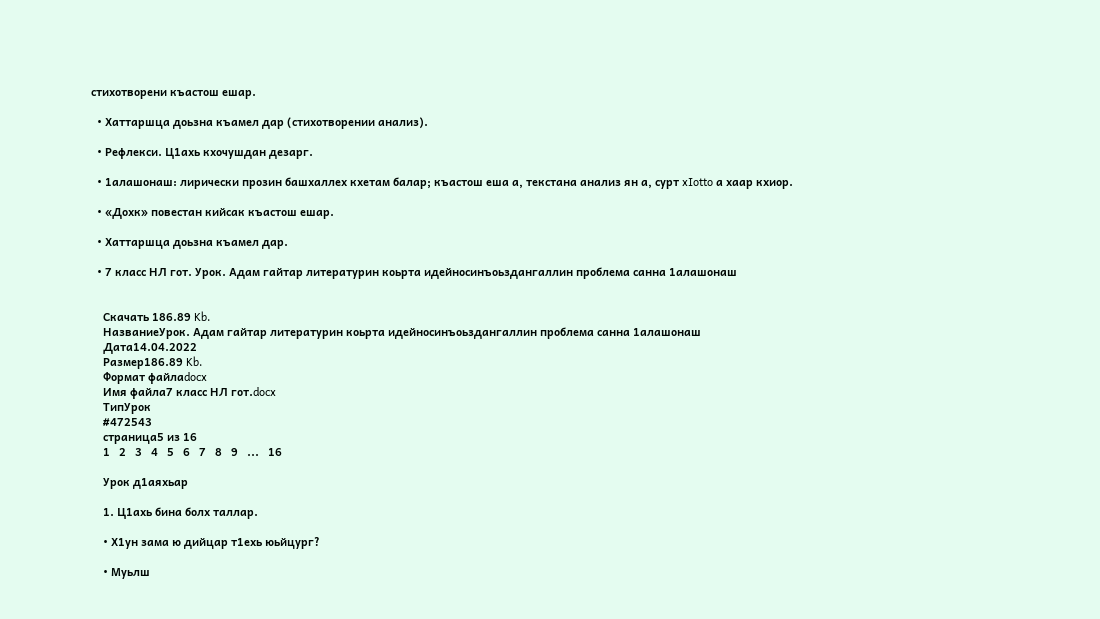стихотворени къастош ешар.

  • Хаттаршца доьзна къамел дар (стихотворении анализ).

  • Рефлекси. Ц1ахь кхочушдан дезарг.

  • 1алашонаш: лирически прозин башхаллех кхетам балар; къастош еша а, текстана анализ ян а, сурт xIotto а хаар кхиор.

  • «Дохк» повестан кийсак къастош ешар.

  • Хаттаршца доьзна къамел дар.

  • 7 класс НЛ гот. Урок. Адам гайтар литературин коьрта идейносинъоьздангаллин проблема санна 1алашонаш


    Скачать 186.89 Kb.
    НазваниеУрок. Адам гайтар литературин коьрта идейносинъоьздангаллин проблема санна 1алашонаш
    Дата14.04.2022
    Размер186.89 Kb.
    Формат файлаdocx
    Имя файла7 класс НЛ гот.docx
    ТипУрок
    #472543
    страница5 из 16
    1   2   3   4   5   6   7   8   9   ...   16

    Урок д1аяхьар

    1. Ц1ахь бина болх таллар.

    • Х1ун зама ю дийцар т1ехь юьйцург?

    • Муьлш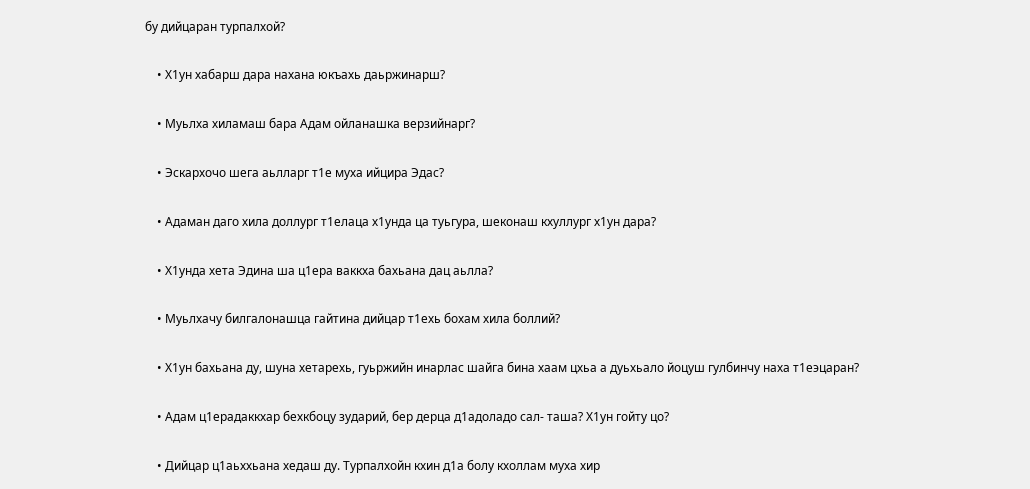бу дийцаран турпалхой?

    • Х1ун хабарш дара нахана юкъахь даьржинарш?

    • Муьлха хиламаш бара Адам ойланашка верзийнарг?

    • Эскархочо шега аьлларг т1е муха ийцира Эдас?

    • Адаман даго хила доллург т1елаца х1унда ца туьгура, шеконаш кхуллург х1ун дара?

    • Х1унда хета Эдина ша ц1ера ваккха бахьана дац аьлла?

    • Муьлхачу билгалонашца гайтина дийцар т1ехь бохам хила боллий?

    • Х1ун бахьана ду, шуна хетарехь, гуьржийн инарлас шайга бина хаам цхьа а дуьхьало йоцуш гулбинчу наха т1еэцаран?

    • Адам ц1ерадаккхар бехкбоцу зударий, бер дерца д1адоладо сал- таша? Х1ун гойту цо?

    • Дийцар ц1аьххьана хедаш ду. Турпалхойн кхин д1а болу кхоллам муха хир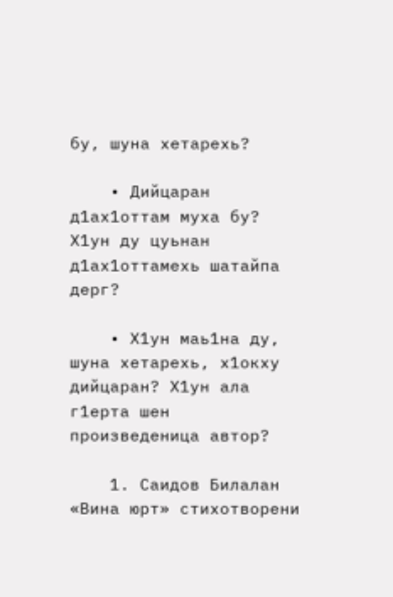бу, шуна хетарехь?

    • Дийцаран д1ах1оттам муха бу? Х1ун ду цуьнан д1ах1оттамехь шатайпа дерг?

    • Х1ун маь1на ду, шуна хетарехь, х1окху дийцаран? Х1ун ала г1ерта шен произведеница автор?

    1. Саидов Билалан «Вина юрт» стихотворени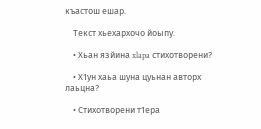къастош ешар.

    Текст хьехархочо йоыпу.

    • Хьан язйина xlapa стихотворени?

    • Х1ун хаьа шуна цуьнан авторх лаьцна?

    • Стихотворени т1ера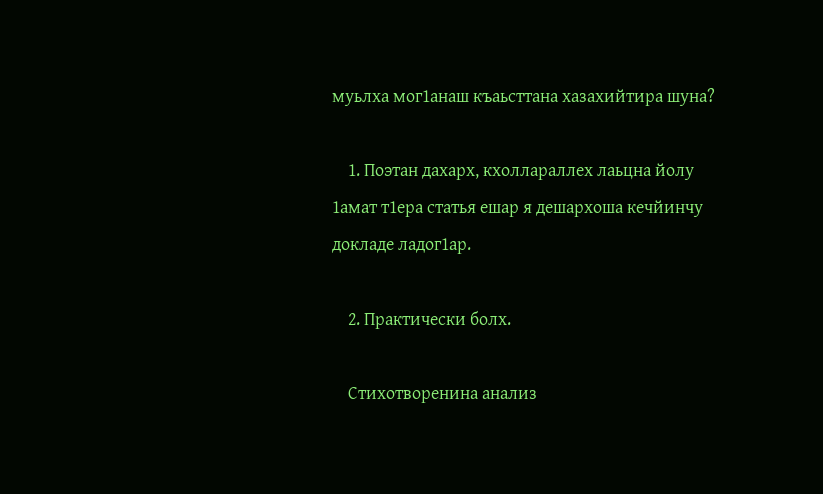муьлха мог1анаш къаьсттана хазахийтира шуна?

    1. Поэтан дахарх, кхоллараллех лаьцна йолу 1амат т1ера статья ешар я дешархоша кечйинчу докладе ладог1ар.

    2. Практически болх.

    Стихотворенина анализ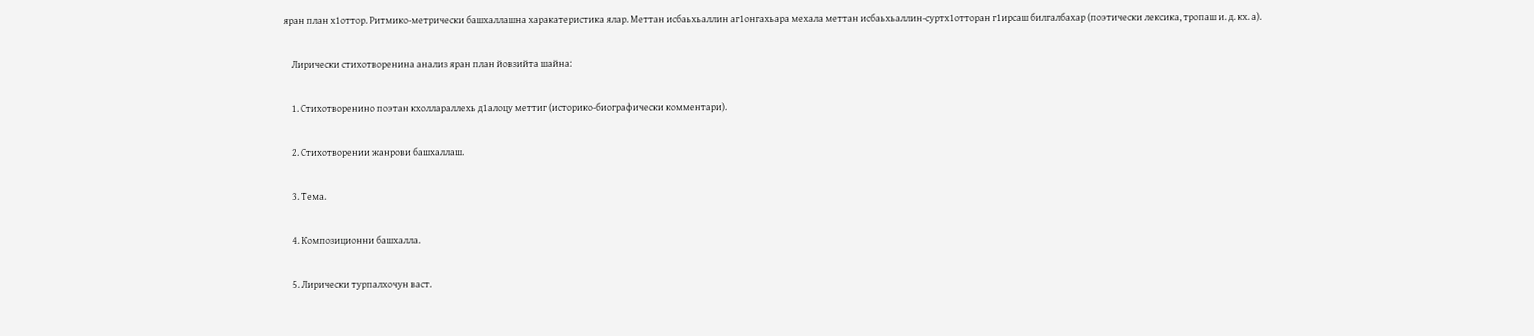яран план х1оттор. Ритмико-метрически башхаллашна харакатеристика ялар. Меттан исбаьхьаллин аг1онгахьара мехала меттан исбаьхьаллин-суртх1отторан г1ирсаш билгалбахар (поэтически лексика, тропаш и. д. кх. а).

    Лирически стихотворенина анализ яран план йовзийта шайна:

    1. Стихотворенино поэтан кхоллараллехь д1алоцу меттиг (историко-биографически комментари).

    2. Стихотворении жанрови башхаллаш.

    3. Тема.

    4. Композиционни башхалла.

    5. Лирически турпалхочун васт.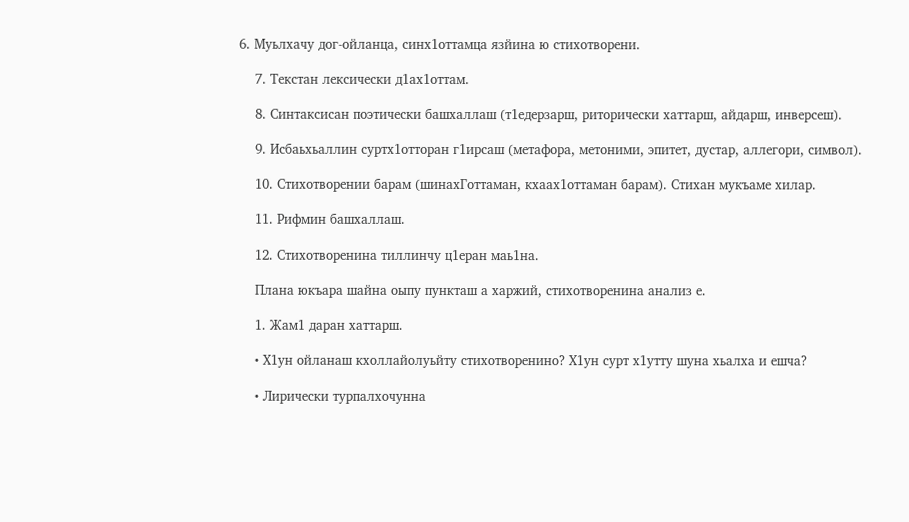6. Муьлхачу дог-ойланца, синх1оттамца язйина ю стихотворени.

    7. Текстан лексически д1ах1оттам.

    8. Синтаксисан поэтически башхаллаш (т1едерзарш, риторически хаттарш, айдарш, инверсеш).

    9. Исбаьхьаллин суртх1отторан г1ирсаш (метафора, метоними, эпитет, дустар, аллегори, символ).

    10. Стихотворении барам (шинахГоттаман, кхаах1оттаман барам). Стихан мукъаме хилар.

    11. Рифмин башхаллаш.

    12. Стихотворенина тиллинчу ц1еран маь1на.

    Плана юкъара шайна оыпу пункташ а харжий, стихотворенина анализ е.

    1. Жам1 даран хаттарш.

    • Х1ун ойланаш кхоллайолуьйту стихотворенино? Х1ун сурт х1утту шуна хьалха и ешча?

    • Лирически турпалхочунна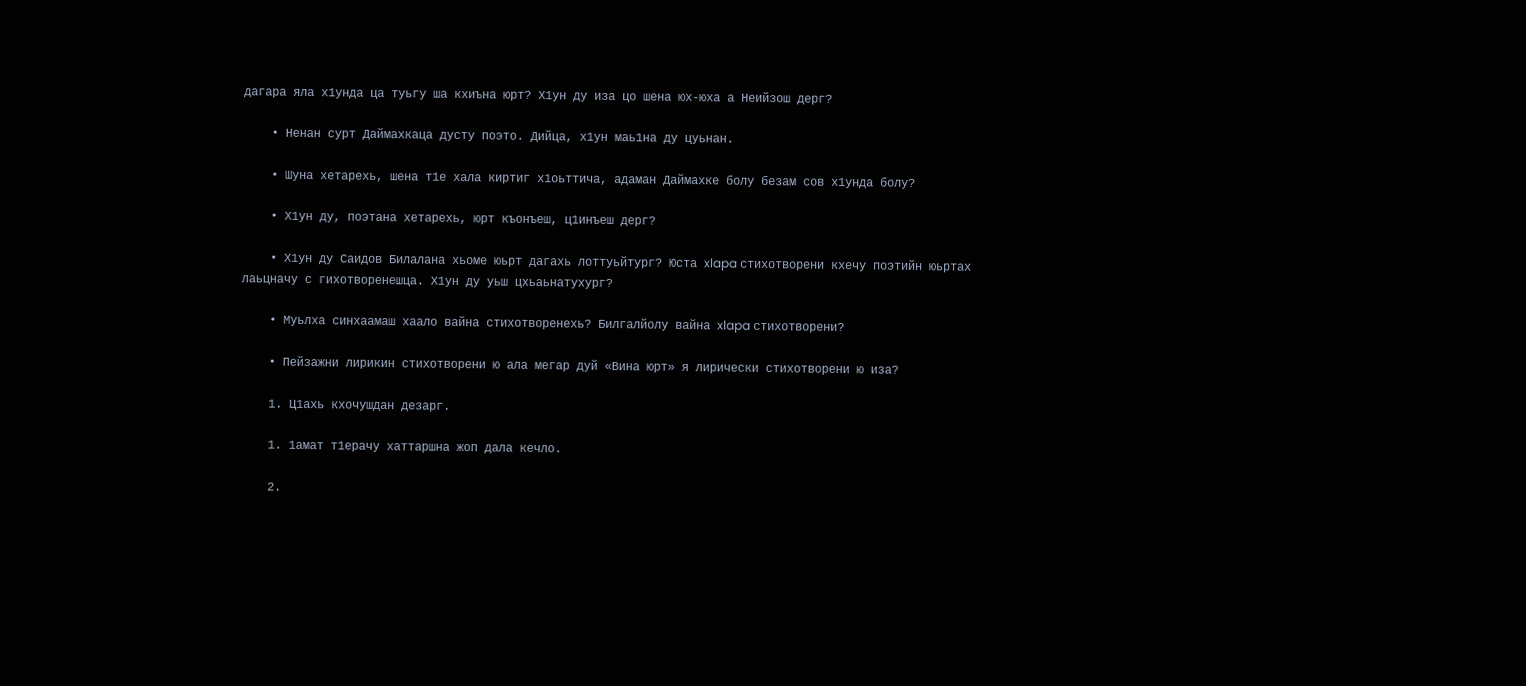дагара яла х1унда ца туьгу ша кхиъна юрт? Х1ун ду иза цо шена юх-юха а Неийзош дерг?

    • Ненан сурт Даймахкаца дусту поэто. Дийца, х1ун маь1на ду цуьнан.

    • Шуна хетарехь, шена т1е хала киртиг х1оьттича, адаман Даймахке болу безам сов х1унда болу?

    • Х1ун ду, поэтана хетарехь, юрт къонъеш, ц1инъеш дерг?

    • Х1ун ду Саидов Билалана хьоме юьрт дагахь лоттуьйтург? Юста xlapa стихотворени кхечу поэтийн юьртах лаьцначу с гихотворенешца. Х1ун ду уьш цхьаьнатухург?

    • Муьлха синхаамаш хаало вайна стихотворенехь? Билгалйолу вайна xlapa стихотворени?

    • Пейзажни лирикин стихотворени ю ала мегар дуй «Вина юрт» я лирически стихотворени ю иза?

    1. Ц1ахь кхочушдан дезарг.

    1. 1амат т1ерачу хаттаршна жоп дала кечло.

    2.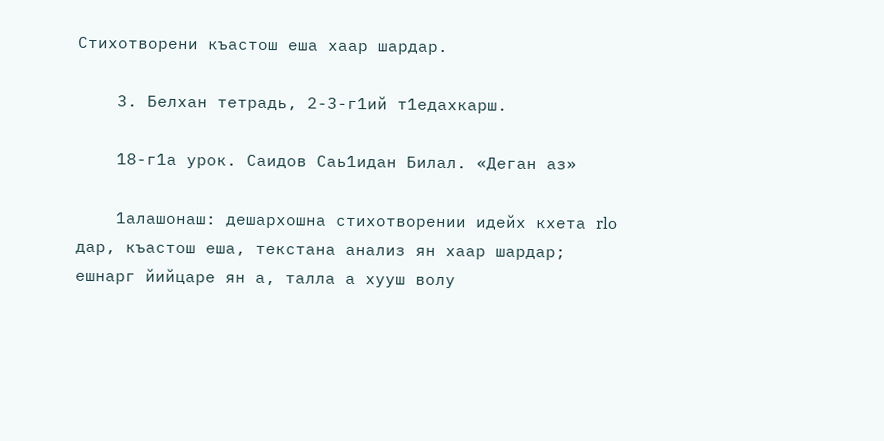Стихотворени къастош еша хаар шардар.

    3. Белхан тетрадь, 2-3-г1ий т1едахкарш.

    18-г1а урок. Саидов Саь1идан Билал. «Деган аз»

    1алашонаш: дешархошна стихотворении идейх кхета rlo дар, къастош еша, текстана анализ ян хаар шардар; ешнарг йийцаре ян а, талла а хууш волу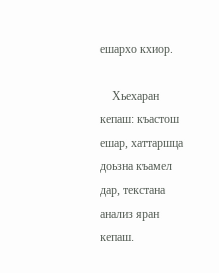ешархо кхиор.

    Хьехаран кепаш: къастош ешар, хаттаршца доьзна къамел дар, текстана анализ яран кепаш.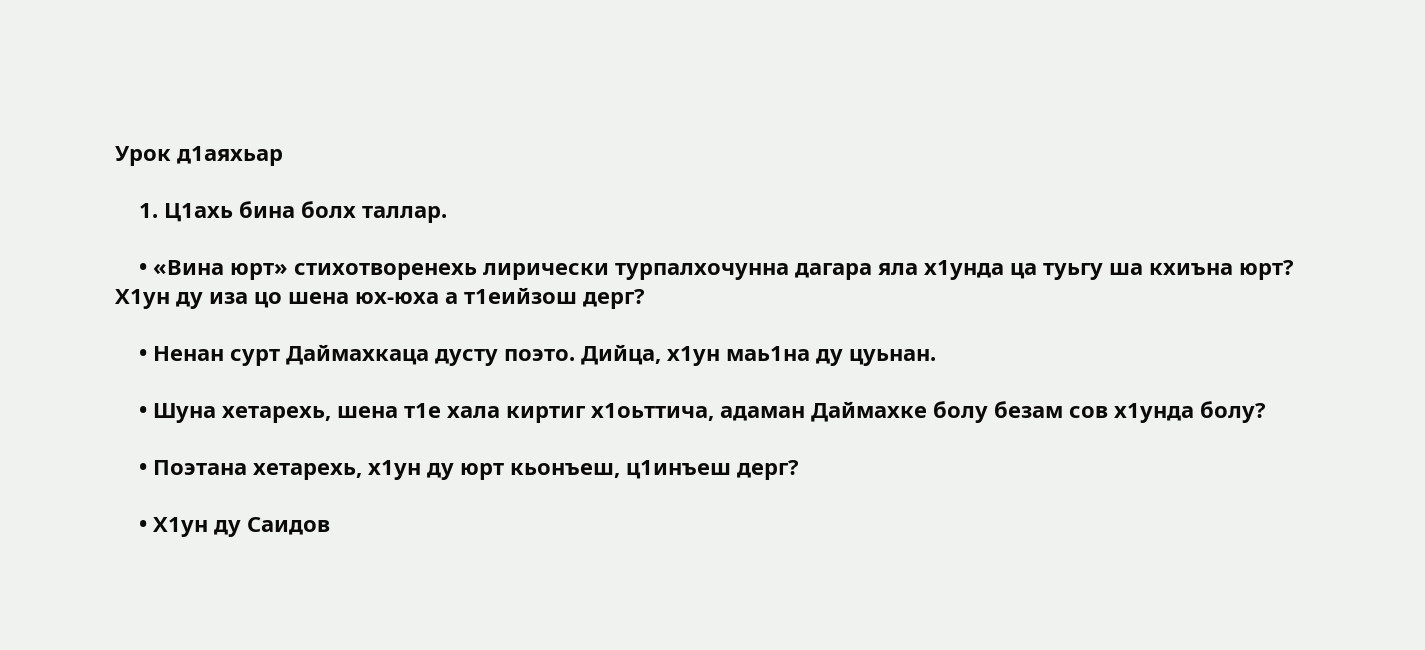Урок д1аяхьар

    1. Ц1ахь бина болх таллар.

    • «Вина юрт» стихотворенехь лирически турпалхочунна дагара яла х1унда ца туьгу ша кхиъна юрт? Х1ун ду иза цо шена юх-юха а т1еийзош дерг?

    • Ненан сурт Даймахкаца дусту поэто. Дийца, х1ун маь1на ду цуьнан.

    • Шуна хетарехь, шена т1е хала киртиг х1оьттича, адаман Даймахке болу безам сов х1унда болу?

    • Поэтана хетарехь, х1ун ду юрт кьонъеш, ц1инъеш дерг?

    • Х1ун ду Саидов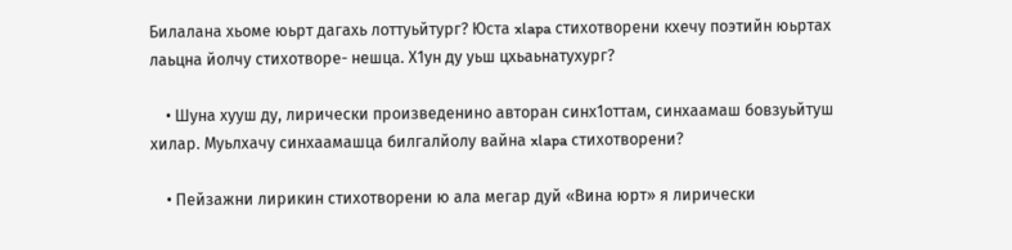Билалана хьоме юьрт дагахь лоттуьйтург? Юста xlapa стихотворени кхечу поэтийн юьртах лаьцна йолчу стихотворе- нешца. Х1ун ду уьш цхьаьнатухург?

    • Шуна хууш ду, лирически произведенино авторан синх1оттам, синхаамаш бовзуьйтуш хилар. Муьлхачу синхаамашца билгалйолу вайна xlapa стихотворени?

    • Пейзажни лирикин стихотворени ю ала мегар дуй «Вина юрт» я лирически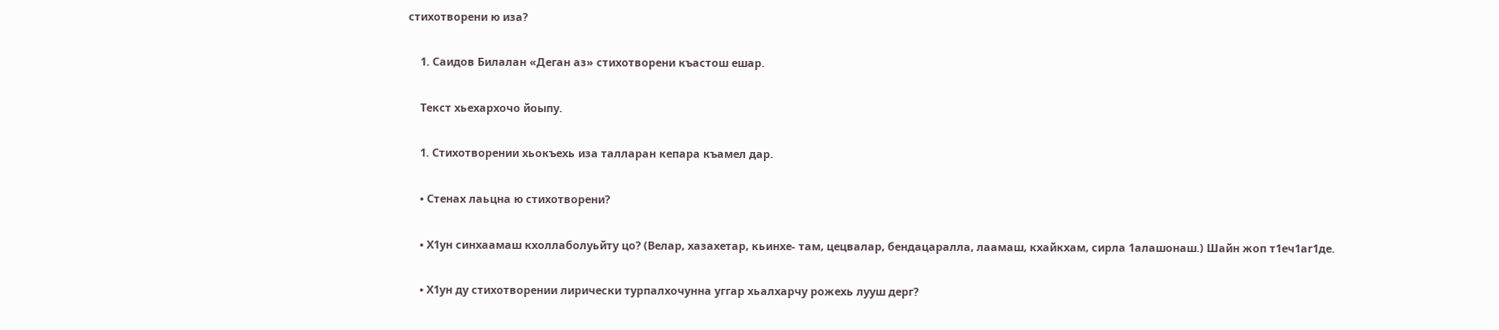стихотворени ю иза?

    1. Саидов Билалан «Деган аз» стихотворени къастош ешар.

    Текст хьехархочо йоыпу.

    1. Стихотворении хьокъехь иза талларан кепара къамел дар.

    • Стенах лаьцна ю стихотворени?

    • Х1ун синхаамаш кхоллаболуьйту цо? (Велар, хазахетар, кьинхе- там, цецвалар, бендацаралла, лаамаш, кхайкхам, сирла 1алашонаш.) Шайн жоп т1еч1аг1де.

    • Х1ун ду стихотворении лирически турпалхочунна уггар хьалхарчу рожехь лууш дерг?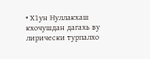• Х1ун Нуллакхаш кхочушдан дагахь ву лирически турпалхо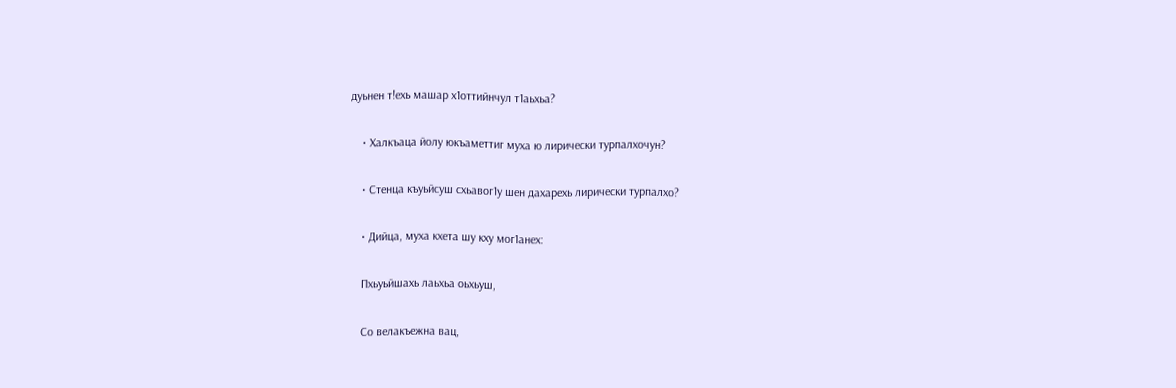дуьнен т!ехь машар х1оттийнчул т1аьхьа?

    • Халкъаца йолу юкъаметтиг муха ю лирически турпалхочун?

    • Стенца къуьйсуш схьавог1у шен дахарехь лирически турпалхо?

    • Дийца, муха кхета шу кху мог1анех:

    Пхьуьйшахь лаьхьа оьхьуш,

    Со велакъежна вац,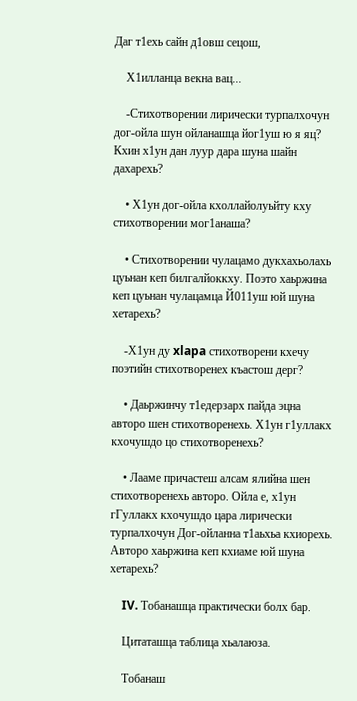Даг т1ехь сайн д1овш сецош,

    Х1илланца векна вац...

    -Стихотворении лирически турпалхочун дог-ойла шун ойланашца йог1уш ю я яц? Кхин х1ун дан луур дара шуна шайн дахарехь?

    • Х1ун дог-ойла кхоллайолуьйту кху стихотворении мог1анаша?

    • Стихотворении чулацамо дукхахьолахь цуьнан кеп билгалйоккху. Поэто хаьржина кеп цуьнан чулацамца Й011уш юй шуна хетарехь?

    -Х1ун ду xlapa стихотворени кхечу поэтийн стихотворенех къастош дерг?

    • Даьржинчу т1едерзарх пайда эцна авторо шен стихотворенехь. Х1ун г1уллакх кхочушдо цо стихотворенехь?

    • Лааме причастеш алсам ялийна шен стихотворенехь авторо. Ойла е, х1ун гГуллакх кхочушдо цара лирически турпалхочун Дог-ойланна т1аьхьа кхиорехь. Авторо хаьржина кеп кхиаме юй шуна хетарехь?

    IV. Тобанашца практически болх бар.

    Цитаташца таблица хьалаюза.

    Тобанаш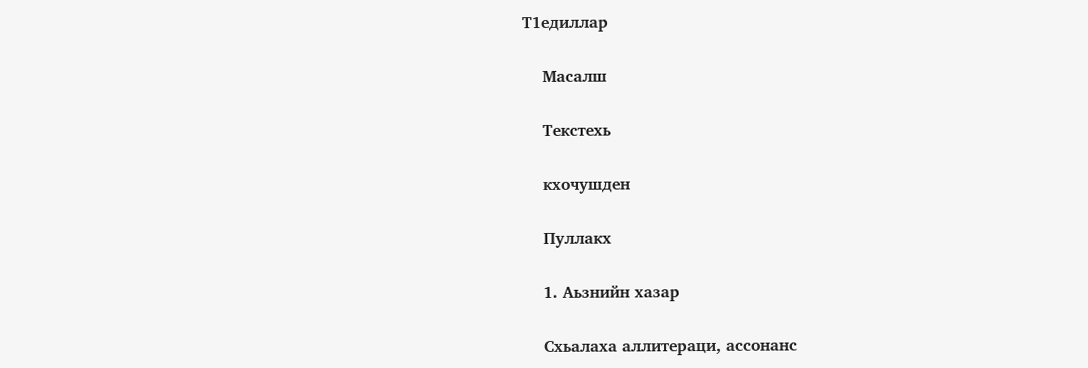Т1едиллар

    Масалш

    Текстехь

    кхочушден

    Пуллакх

    1. Аьзнийн хазар

    Схьалаха аллитераци, ассонанс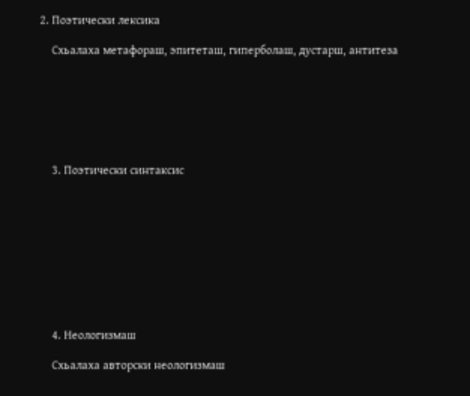2. Поэтически лексика

    Схьалаха метафораш, эпитеташ, гиперболаш, дустарш, антитеза







    3. Поэтически синтаксис










    4. Неологизмаш

    Схьалаха авторски неологизмаш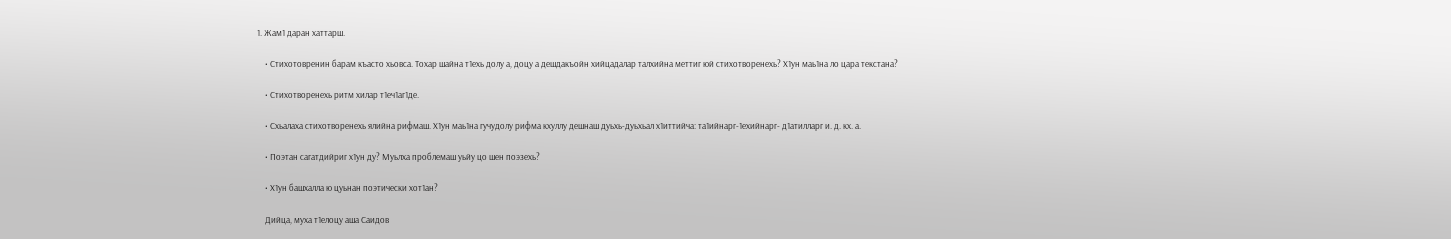1. Жам1 даран хаттарш.

    • Стихотовренин барам къасто хьовса. Тохар шайна т1ехь долу а, доцу а дешдакъойн хийцадалар талхийна меттиг юй стихотворенехь? Х1ун маь1на ло цара текстана?

    • Стихотворенехь ритм хилар т1еч1аг1де.

    • Схьалаха стихотворенехь ялийна рифмаш. Х1ун маь1на гучудолу рифма кхуллу дешнаш дуьхь-дуьхьал х1иттийча: та1ийнарг-1ехийнарг- д1атилларг и. д. кх. а.

    • Поэтан сагатдийриг х1ун ду? Муьлха проблемаш уьйу цо шен поэзехь?

    • Х1ун башхалла ю цуьнан поэтически хот1ан?

    Дийца, муха т1елоцу аша Саидов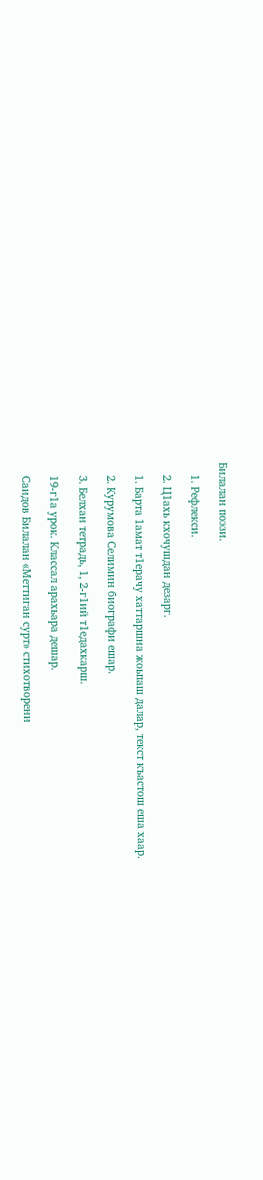Билалан поэзи.

    1. Рефлекси.

    2. Ц1ахь кхочушдан дезарг.

    1. Барта 1амат т1ерачу хаттаршна жоьпаш далар, текст къастош еша хаар.

    2. Курумова Селимин биографи ешар.

    3. Белхан тетрадь, 1, 2-г1ий т1едахкарш.

    19-г1а урок. Классал арахьара дешар.

    Саидов Билалан «Меттиган сурт» стихотворени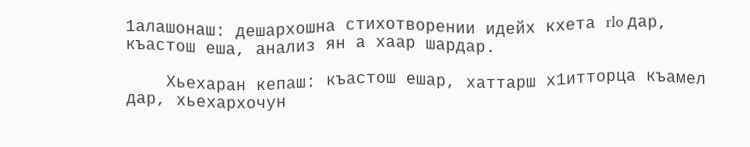1алашонаш: дешархошна стихотворении идейх кхета rlo дар, къастош еша, анализ ян а хаар шардар.

    Хьехаран кепаш: къастош ешар, хаттарш х1итторца къамел дар, хьехархочун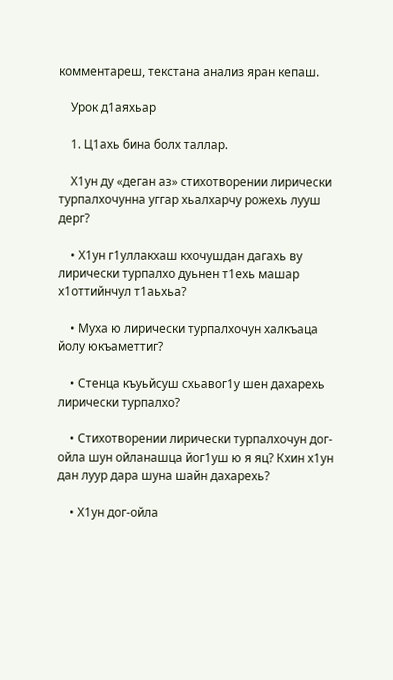комментареш, текстана анализ яран кепаш.

    Урок д1аяхьар

    1. Ц1ахь бина болх таллар.

    Х1ун ду «деган аз» стихотворении лирически турпалхочунна уггар хьалхарчу рожехь лууш дерг?

    • Х1ун г1уллакхаш кхочушдан дагахь ву лирически турпалхо дуьнен т1ехь машар х1оттийнчул т1аьхьа?

    • Муха ю лирически турпалхочун халкъаца йолу юкъаметтиг?

    • Стенца къуьйсуш схьавог1у шен дахарехь лирически турпалхо?

    • Стихотворении лирически турпалхочун дог-ойла шун ойланашца йог1уш ю я яц? Кхин х1ун дан луур дара шуна шайн дахарехь?

    • Х1ун дог-ойла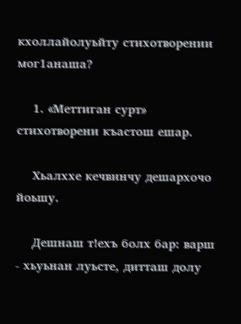кхоллайолуьйту стихотворении мог1анаша?

    1. «Меттиган сурт» стихотворени къастош ешар.

    Хьалххе кечвинчу дешархочо йоьшу.

    Дешнаш т!ехъ болх бар: варш - хьуьнан луьсте, дитташ долу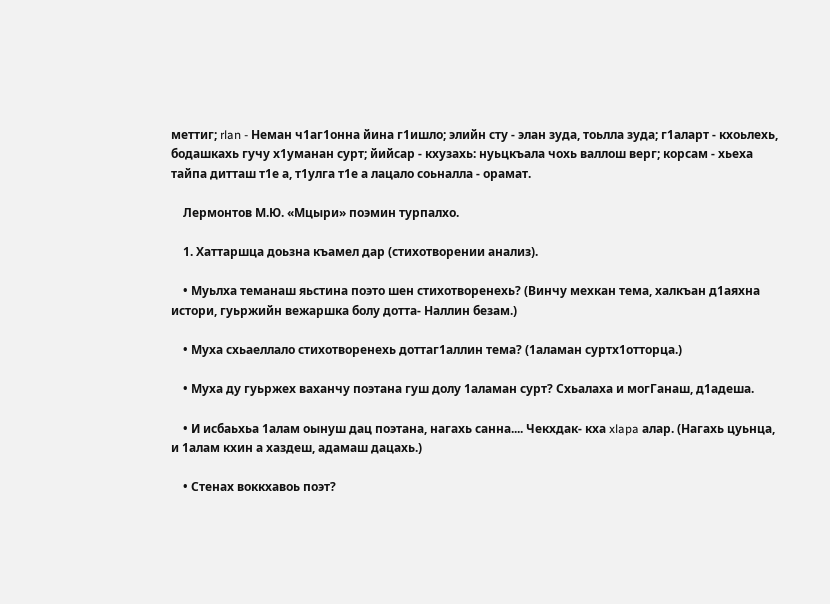меттиг; rlan - Неман ч1аг1онна йина г1ишло; элийн сту - элан зуда, тоьлла зуда; г1аларт - кхоьлехь, бодашкахь гучу х1уманан сурт; йийсар - кхузахь: нуьцкъала чохь валлош верг; корсам - хьеха тайпа дитташ т1е а, т1улга т1е а лацало соьналла - орамат.

    Лермонтов М.Ю. «Мцыри» поэмин турпалхо.

    1. Хаттаршца доьзна къамел дар (стихотворении анализ).

    • Муьлха теманаш яьстина поэто шен стихотворенехь? (Винчу мехкан тема, халкъан д1аяхна истори, гуьржийн вежаршка болу дотта- Наллин безам.)

    • Муха схьаеллало стихотворенехь доттаг1аллин тема? (1аламан суртх1отторца.)

    • Муха ду гуьржех ваханчу поэтана гуш долу 1аламан сурт? Схьалаха и могГанаш, д1адеша.

    • И исбаьхьа 1алам оынуш дац поэтана, нагахь санна.... Чекхдак- кха xlapa алар. (Нагахь цуьнца, и 1алам кхин а хаздеш, адамаш дацахь.)

    • Стенах воккхавоь поэт?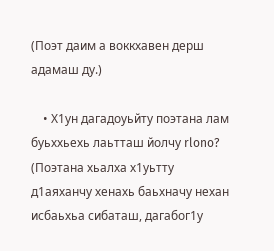(Поэт даим а воккхавен дерш адамаш ду.)

    • Х1ун дагадоуьйту поэтана лам буьххьехь лаьтташ йолчу rlono? (Поэтана хьалха х1уьтту д1аяханчу хенахь баьхначу нехан исбаьхьа сибаташ, дагабог1у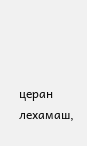церан лехамаш,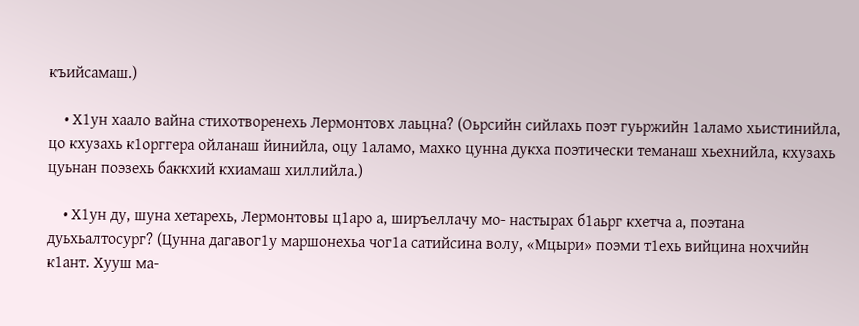къийсамаш.)

    • Х1ун хаало вайна стихотворенехь Лермонтовх лаьцна? (Оьрсийн сийлахь поэт гуьржийн 1аламо хьистинийла, цо кхузахь к1орггера ойланаш йинийла, оцу 1аламо, махко цунна дукха поэтически теманаш хьехнийла, кхузахь цуьнан поэзехь баккхий кхиамаш хиллийла.)

    • Х1ун ду, шуна хетарехь, Лермонтовы ц1аро а, ширъеллачу мо- настырах б1аьрг кхетча а, поэтана дуьхьалтосург? (Цунна дагавог1у маршонехьа чог1а сатийсина волу, «Мцыри» поэми т1ехь вийцина нохчийн к1ант. Хууш ма-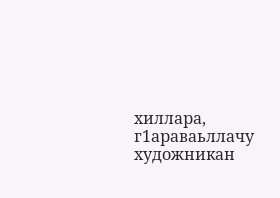хиллара, г1араваьллачу художникан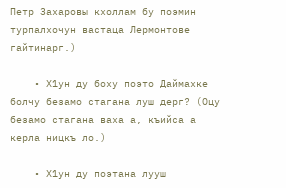Петр Захаровы кхоллам бу поэмин турпалхочун вастаца Лермонтове гайтинарг.)

    • Х1ун ду боху поэто Даймахке болчу безамо стагана луш дерг? (Оцу безамо стагана ваха а, къийса а керла ницкъ ло.)

    • Х1ун ду поэтана лууш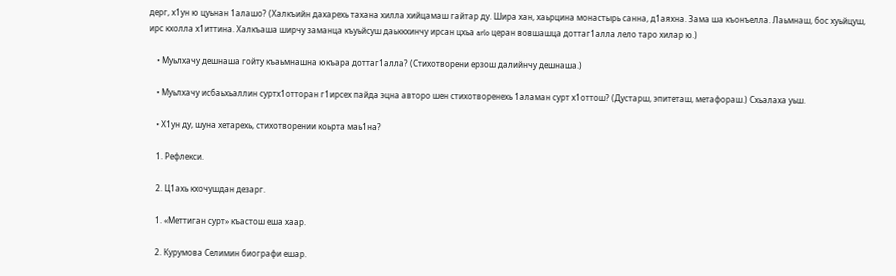дерг, х1ун ю цуьнан 1алашо? (Халкъийн дахарехь тахана хилла хийцамаш гайтар ду. Шира хан, хаьрцина монастырь санна, д1аяхна. Зама ша къонъелла. Лаьмнаш, бос хуьйцуш, ирс кхолла х1иттина. Халкъаша ширчу заманца къуьйсуш даьккхинчу ирсан цхьа arlo церан вовшашца доттаг1алла лело таро хилар ю.)

    • Муьлхачу дешнаша гойту къаьмнашна юкъара доттаг1алла? (Стихотворени ерзош далийнчу дешнаша.)

    • Муьлхачу исбаьхьаллин суртх1отторан г1ирсех пайда эцна авторо шен стихотворенехь 1аламан сурт х1оттош? (Дустарш, эпитеташ, метафораш.) Схьалаха уьш.

    • Х1ун ду, шуна хетарехь, стихотворении коьрта маь1на?

    1. Рефлекси.

    2. Ц1ахь кхочушдан дезарг.

    1. «Меттиган сурт» къастош еша хаар.

    2. Курумова Селимин биографи ешар.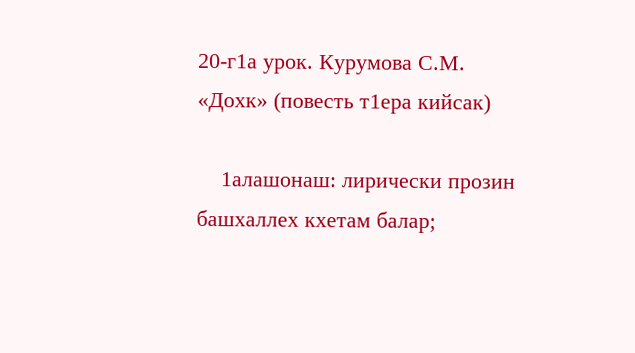20-г1а урок. Курумова С.М. «Дохк» (повесть т1ера кийсак)

    1алашонаш: лирически прозин башхаллех кхетам балар;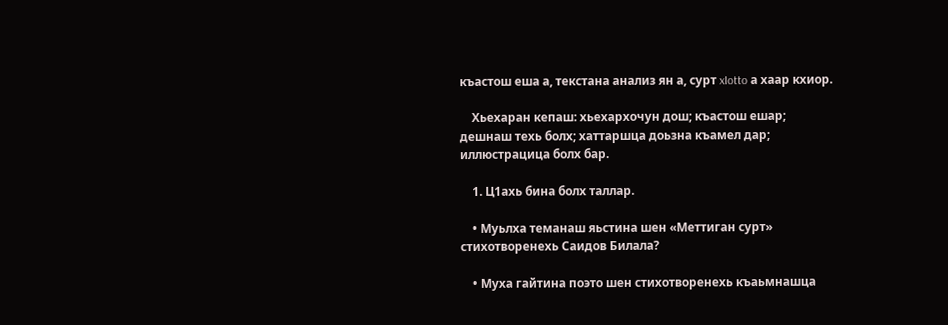къастош еша а, текстана анализ ян а, сурт xIotto а хаар кхиор.

    Хьехаран кепаш: хьехархочун дош; къастош ешар; дешнаш техь болх; хаттаршца доьзна къамел дар; иллюстрацица болх бар.

    1. Ц1ахь бина болх таллар.

    • Муьлха теманаш яьстина шен «Меттиган сурт» стихотворенехь Саидов Билала?

    • Муха гайтина поэто шен стихотворенехь къаьмнашца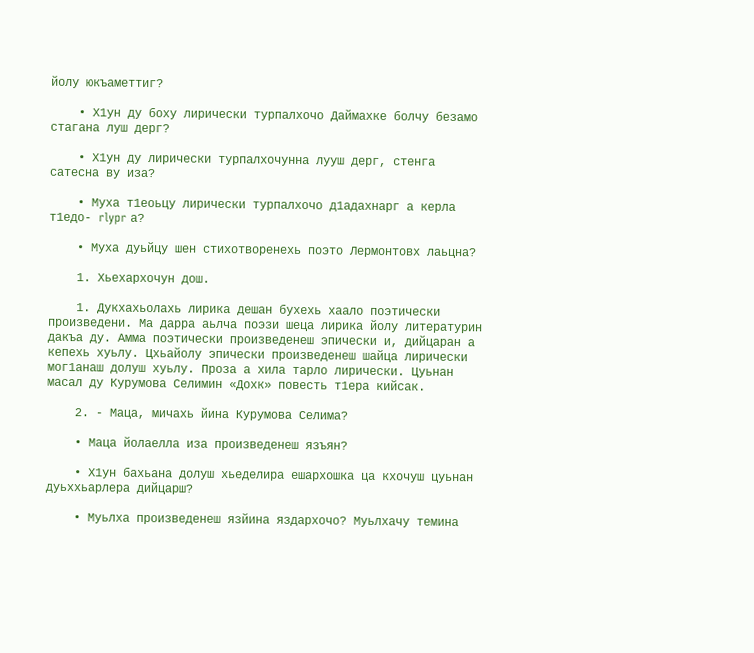йолу юкъаметтиг?

    • Х1ун ду боху лирически турпалхочо Даймахке болчу безамо стагана луш дерг?

    • Х1ун ду лирически турпалхочунна лууш дерг, стенга сатесна ву иза?

    • Муха т1еоьцу лирически турпалхочо д1адахнарг а керла т1едо- rlypr а?

    • Муха дуьйцу шен стихотворенехь поэто Лермонтовх лаьцна?

    1. Хьехархочун дош.

    1. Дукхахьолахь лирика дешан бухехь хаало поэтически произведени. Ма дарра аьлча поэзи шеца лирика йолу литературин дакъа ду. Амма поэтически произведенеш эпически и, дийцаран а кепехь хуьлу. Цхьайолу эпически произведенеш шайца лирически мог1анаш долуш хуьлу. Проза а хила тарло лирически. Цуьнан масал ду Курумова Селимин «Дохк» повесть т1ера кийсак.

    2. - Маца, мичахь йина Курумова Селима?

    • Маца йолаелла иза произведенеш язъян?

    • Х1ун бахьана долуш хьеделира ешархошка ца кхочуш цуьнан дуьххьарлера дийцарш?

    • Муьлха произведенеш язйина яздархочо? Муьлхачу темина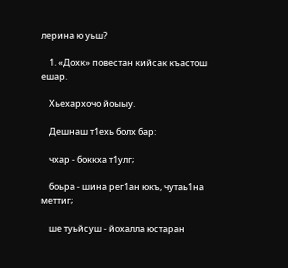лерина ю уьш?

    1. «Дохк» повестан кийсак къастош ешар.

    Хьехархочо йоыыу.

    Дешнаш т1ехь болх бар:

    чхар - боккха т1улг;

    боьра - шина рег1ан юкъ, чутаь1на меттиг;

    ше туьйсуш - йохалла юстаран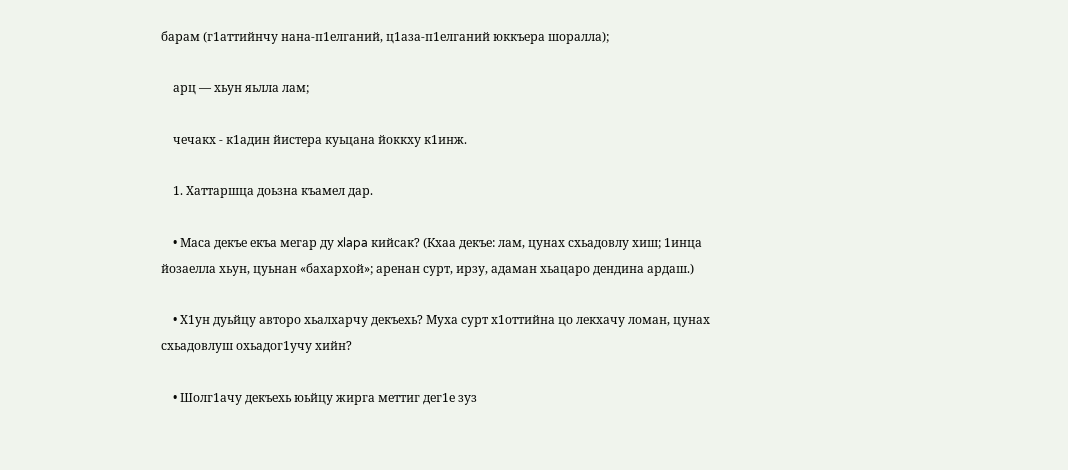барам (г1аттийнчу нана-п1елганий, ц1аза-п1елганий юккъера шоралла);

    арц — хьун яьлла лам;

    чечакх - к1адин йистера куьцана йоккху к1инж.

    1. Хаттаршца доьзна къамел дар.

    • Маса декъе екъа мегар ду xlapa кийсак? (Кхаа декъе: лам, цунах схьадовлу хиш; 1инца йозаелла хьун, цуьнан «бахархой»; аренан сурт, ирзу, адаман хьацаро дендина ардаш.)

    • Х1ун дуьйцу авторо хьалхарчу декъехь? Муха сурт х1оттийна цо лекхачу ломан, цунах схьадовлуш охьадог1учу хийн?

    • Шолг1ачу декъехь юьйцу жирга меттиг дег1е зуз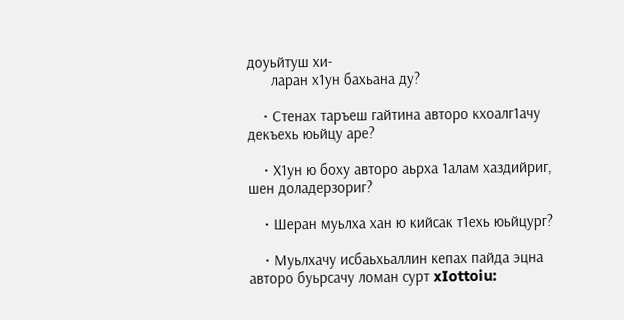доуьйтуш хи-
      ларан х1ун бахьана ду?

    • Стенах таръеш гайтина авторо кхоалг1ачу декъехь юьйцу аре?

    • Х1ун ю боху авторо аьрха 1алам хаздийриг, шен доладерзориг?

    • Шеран муьлха хан ю кийсак т1ехь юьйцург?

    • Муьлхачу исбаьхьаллин кепах пайда эцна авторо буьрсачу ломан сурт xIottoiu: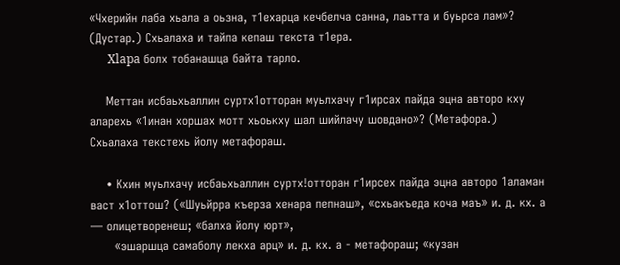«Чхерийн лаба хьала а оьзна, т1ехарца кечбелча санна, лаьтта и буьрса лам»? (Дустар.) Схьалаха и тайпа кепаш текста т1ера.
      Xlapa болх тобанашца байта тарло.

    Меттан исбаьхьаллин суртх1отторан муьлхачу г1ирсах пайда эцна авторо кху аларехь «1инан хоршах мотт хьоькху шал шийлачу шовдано»? (Метафора.) Схьалаха текстехь йолу метафораш.

    • Кхин муьлхачу исбаьхьаллин суртх!отторан г1ирсех пайда эцна авторо 1аламан васт х1оттош? («Шуьйрра къерза хенара пепнаш», «схьакъеда коча маъ» и. д. кх. а — олицетворенеш; «балха йолу юрт»,
      «эшаршца самаболу лекха арц» и. д. кх. а - метафораш; «кузан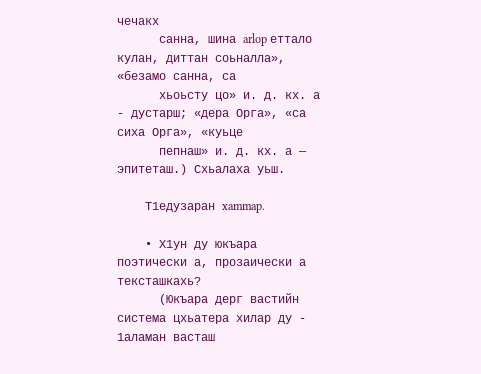чечакх
      санна, шина arlop еттало кулан, диттан соьналла», «безамо санна, са
      хьоьсту цо» и. д. кх. а - дустарш; «дера Орга», «са сиха Орга», «куьце
      пепнаш» и. д. кх. а — эпитеташ.) Схьалаха уьш.

    Т1едузаран xammap.

    • Х1ун ду юкъара поэтически а, прозаически а тексташкахь?
      (Юкъара дерг вастийн система цхьатера хилар ду - 1аламан васташ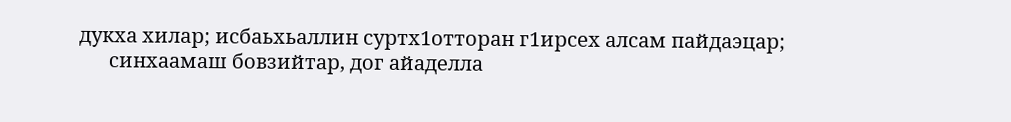дукха хилар; исбаьхьаллин суртх1отторан г1ирсех алсам пайдаэцар;
      синхаамаш бовзийтар, дог айаделла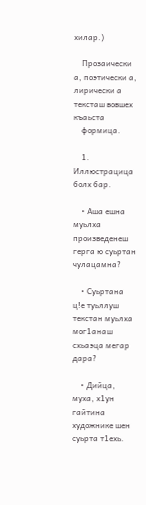хилар.)

    Прозаически а, поэтически а, лирически а тексташ вовшех къаьста
    формица.

    1. Иллюстрацица болх бар.

    • Аша ешна муьлха произведенеш герга ю суьртан чулацамна?

    • Суьртана ц!е туьллуш текстан муьлха мог1анаш схьаэца мегар дара?

    • Дийца, муха, х1ун гайтина художнике шен суьрта т1ехь.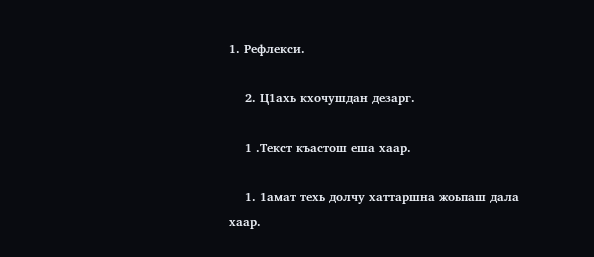1. Рефлекси.

    2. Ц1ахь кхочушдан дезарг.

    1 .Текст къастош еша хаар.

    1. 1амат техь долчу хаттаршна жоьпаш дала хаар.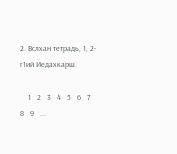2. Вслхан тетрадь, 1, 2-г1ий Иедахкарш.

    1   2   3   4   5   6   7   8   9   ...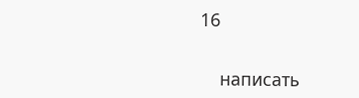16


    написать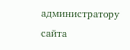администратору сайта